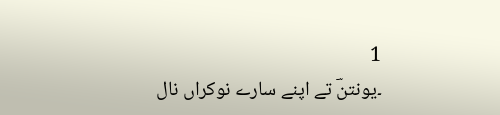1
۔یونتنؔ تے اپنے سارے نوکراں نال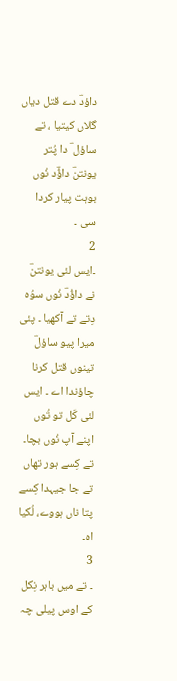داؤدؔ دے قتل دیاں گلاں کیتیا ، تے ساؤل ؔ دا پُتر یونتنؔ داؤُؔد نُوں بوہت پیار کردا سی ۔
2
۔ایس لئی یونتنؔ نے داؤُدؔ نُوں سوُہ دِتے تے آکھیا ۔ پئی میرا پیو ساؤلؔ تینوں قتل کرنا چاؤندا اے ۔ ایس لئی کَل تو تُوں اپنے آپ نُوں بچا۔ تے کِسے ہور تھاں تے جا جیہدا کِسے پتا ناں ہووے، لُکیا اہ۔
3
۔ تے میں باہر نِکل کے اوس پیلی چہ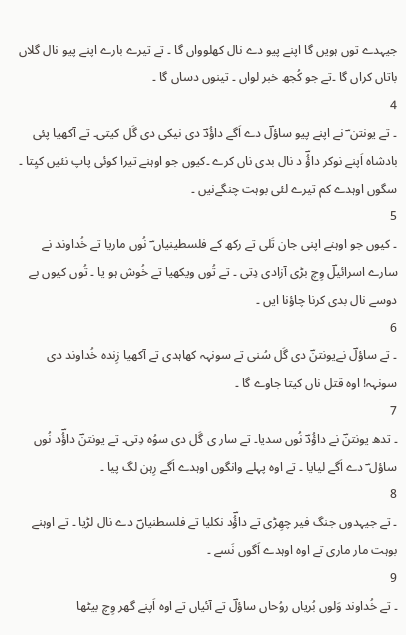جیہدے توں ہویں گا اپنے پیو دے نال کھلوواں گا ۔ تے تیرے بارے اپنے پیو نال گلاں باتاں کراں گا ۔تے جو کُجھ خبر لواں ۔ تینوں دساں گا ۔
4
۔ تے یونتن ؔ نے اپنے پیو ساؤلؔ دے اَگے داؤُدؔ دی نیکی دی گَل کیتی۔ تے آکھیا پئی بادشاہ اَپنے نوکر داؤُؔ د نال بدی ناں کرے ۔کیوں جو اوہنے تیرا کوئی پاپ نئیں کیِتا ۔ سگوں اوہدے کم تیرے لئی بوہت چنگےنیں ۔
5
۔ کیوں جو اوہنے اپنی جان تَلی تے رکھ کے فلسطینیاں ؔ نُوں ماریا تے خُداوند نے سارے اسرائیلؔ وِچ بڑی آزادی دِتی ۔ تے تُوں ویکھیا تے خُوش ہو یا ۔ تُوں کیوں بے دوسے نال بدی کرنا چاؤنا ایں ۔
6
۔ تے ساؤلؔ نےیونتنؔ دی گَل سُنی تے سونہہ کھاہدی تے آکھیا زِندہ خُداوند دی سونہہ! اوہ قتل ناں کیتا جاوے گا ۔
7
۔ تدھ یونتنؔ نے داؤُدؔ نُوں سدیا۔ تے سار ی گَل دی سوُہ دِتی۔ تے یونتنؔ داؤُؔد نُوں ساؤل ؔ دے اَگے لیایا ۔ تے اوہ پہلے وانگوں اوہدے اَگے رِہن لگ پیا ۔
8
۔ تے جیہدوں جنگ فیر چھِڑی تے داؤُؔد نکلیا تے فلسطنیاںؔ دے نال لڑیا ۔ تے اوہنے بوہت مار ماری تے اوہ اوہدے اَگوں نَسے ۔
9
۔ تے خُداوند وَلوں بُریاں روُحاں ساؤلؔ تے آئیاں تے اوہ اَپنے گھر وِچ بیٹھا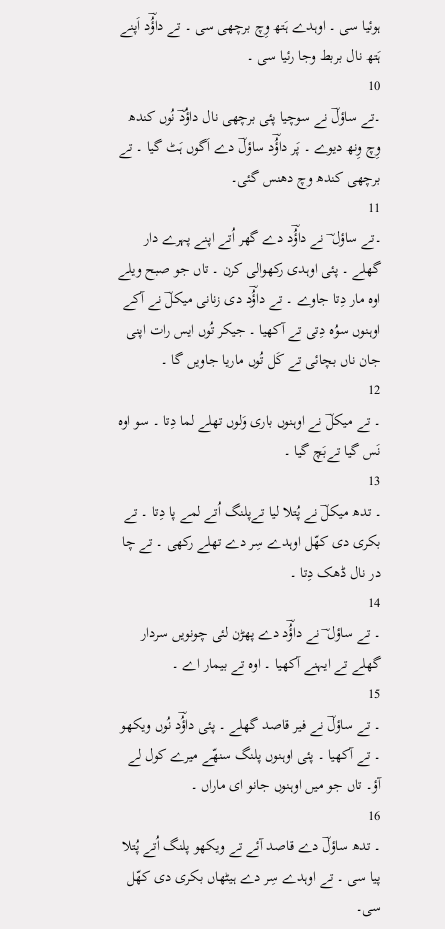ہوئیا سی ۔ اوہدے ہَتھ وِچ برچھی سی ۔ تے داؤُؔد اَپنے ہَتھ نال بربط وجا رئیا سی ۔
10
۔تے ساؤلؔ نے سوچیا پئی برچھی نال داؤُدؔ نُوں کندھ وِچ وِنھ دیوے ۔ پَر داؤُؔد ساؤلؔ دے اَگوں ہَٹ گیا ۔ تے برچھی کندھ وچ دھنس گئی۔
11
۔تے ساؤل ؔ نے داؤُؔد دے گھر اُتے اپنے پہرے دار گھلے ۔ پئی اوہدی رکھوالی کرن ۔ تاں جو صبح ویلے اوہ مار دِتا جاوے ۔ تے داؤُؔد دی زنانی میکلؔ نے آکے اوہنوں سوُہ دِتی تے آکھیا ۔ جیکر تُوں ایس رات اپنی جان ناں بچائی تے کَل تُوں ماریا جاویں گا ۔
12
۔ تے میکلؔ نے اوہنوں باری وَلوں تھلے لما دِتا ۔ سو اوہ نَس گیا تےبَچ گیا ۔
13
۔ تدھ میکلؔ نے پُتلا لیا تےپلنگ اُتے لمے پا دِتا ۔ تے بکری دی کھّل اوہدے سِر دے تھلے رکھی ۔ تے چا در نال ڈھک دِتا ۔
14
۔ تے ساؤل ؔ نے داؤُؔد دے پھڑن لئی چونویں سردار گھلے تے ایہنے آکھیا ۔ اوہ تے بیمار اے ۔
15
۔ تے ساؤلؔ نے فیر قاصد گھلے ۔ پئی داؤُؔد نُوں ویکھو ۔ تے آکھیا ۔ پئی اوہنوں پلنگ سنھّے میرے کول لے آؤ۔ تاں جو میں اوہنوں جانو ای ماراں ۔
16
۔ تدھ ساؤلؔ دے قاصد آئے تے ویکھو پلنگ اُتے پُتلا پیا سی ۔ تے اوہدے سِر دے ہیٹھاں بکری دی کھّل سی۔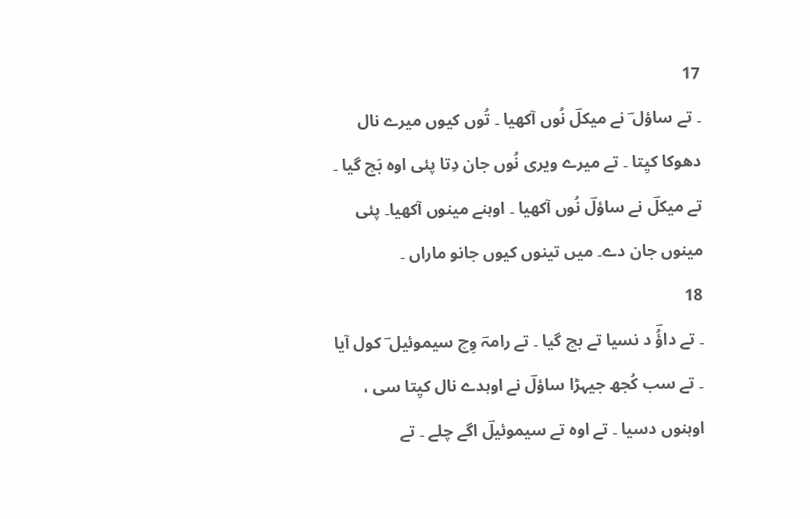17
۔ تے ساؤل ؔ نے میکلؔ نُوں آکھیا ۔ تُوں کیوں میرے نال دھوکا کیِتا ۔ تے میرے ویری نُوں جان دِتا پئی اوہ بَچ گیا ۔ تے میکلؔ نے ساؤلؔ نُوں آکھیا ۔ اوہنے مینوں آکھیا۔ پئی مینوں جان دے۔ میں تینوں کیوں جانو ماراں ۔
18
۔ تے داؤُؔ د نسیا تے بچ گیا ۔ تے رامہؔ وِچ سیموئیل ؔ کول آیا ۔ تے سب کُجھ جیہڑا ساؤلؔ نے اوہدے نال کیِتا سی ، اوہنوں دسیا ۔ تے اوہ تے سیموئیلؔ اگے چلے ۔ تے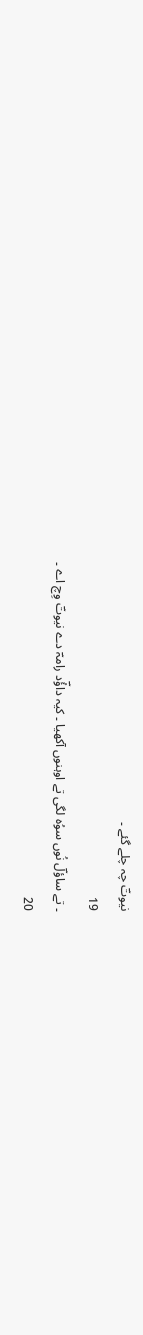نیوتؔ چہ چلے گئے ۔
19
۔ تے ساؤلؔ نُوں سوُہ لگی تے اوہنوں آکھیا ۔ کیہ داؤُؔد رامہؔ دے نیوتؔ وِچ اے ۔
20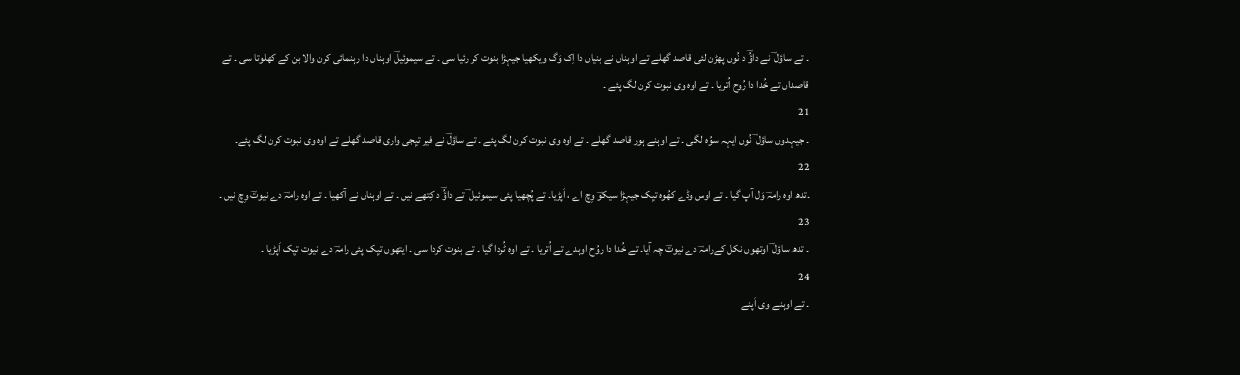۔ تے ساؤل ؔ نے داؤُؔ د نُوں پھڑن لئی قاصد گھلے تے اوہناں نے بنیاں دا اِک وَگ ویکھیا جیہڑا بنوت کر رئیا سی ۔ تے سیموئیلؔ اوہناں دا رہنمائی کرن والا بن کے کھلوتا سی ۔ تے قاصداں تے خُدا دا رُوح اُتریا ۔ تے اوہ وی نبوت کرن لگ پئے ۔
21
۔ جیہدوں ساؤل ؔ نُوں ایہہ سوُہ لگی ۔ تے اوہنے ہور قاصد گھلے ۔ تے اوہ وی نبوت کرن لگ پئے ۔ تے ساؤلؔ نے فیر تیِجی واری قاصد گھلے تے اوہ وی نبوت کرن لگ پئے۔
22
۔تدھ اوہ رامہؔ وَل آپ گیا ۔ تے اوس وڈے کھُوہ تیِک جیہڑا سیکوؔ وِچ اے ، اَپڑیا۔ تے پُچھیا پئی سیموئیل ؔ تے داؤُؔ د کِتھے نیں ۔ تے اوہناں نے آکھیا ۔ تے اوہ رامہؔ دے نیوتؔ وِچ نیں ۔
23
۔ تدھ ساؤل ؔ اوتھوں نکل کےرامہؔ دے نیوتؔ چہ آیا۔ تے خُدا دا روُح اوہدے تے اُتریا ۔ تے اوہ ٹُردا گیا ۔ تے بنوت کردا سی ۔ ایتھوں تیِک پئی رامہؔ دے نیوت تیِک اَپڑیا ۔
24
۔ تے اوہنے وی اَپنے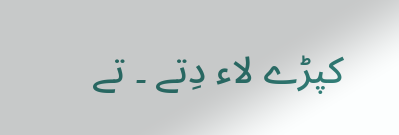کپڑے لاء دِتے ۔ تے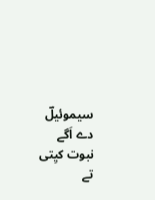سیموئیلؔ دے اَگے نبوت کیِتی تے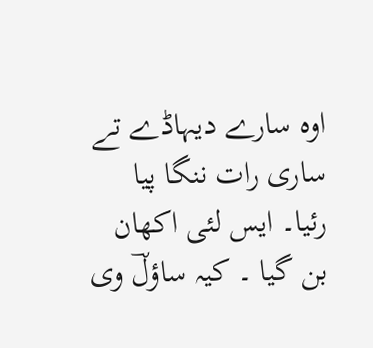اوہ سارے دیہاڈے تے ساری رات ننگا پیا رئیا۔ ایس لئی اکھان بن گیا ۔ کیہ ساؤلؔ وی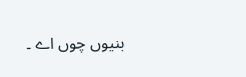بنیوں چوں اے ۔